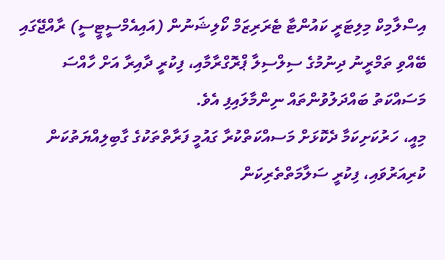އިސްލާމިކް މިލިޓަރީ ކައުންޓާ ޓެރަރިޒަމް ކޯލިޝަނުން (އައިއެމްސީޓީސީ) ރާއްޖޭގައި ބޭއްވި ތަމްރީނު ދިނުމުގެ ސިލްސިލާ ޕްރޮގްރާމާއި، ފިކުރީ ދާއިރާ އަށް ހާއްސަ މަސައްކަތު ބައްދަލުވުންތައް ނިންމާލައިފި އެވެ.
މިއީ، ހަރުކަށިކަމާ ދެކޮޅަށް މަސއްކަތްކުރާ ގައުމީ ފަރާތްތަކުގެ ގާބިލިއްޔަތުކަން ކުރިއަރުވައި، ފިކުރީ ސަލާމަތްތެރިކަން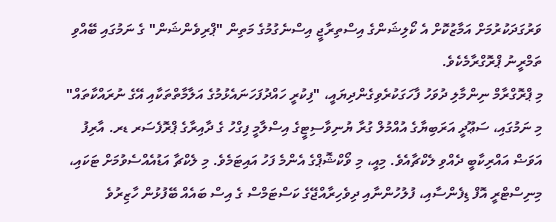ވަރުގަދަކުރުމަށް އަމާޒުކޮށް އެ ކޯލިޝަންގެ އިސްތިރާޖީ އިސްނެގުމުގެ މަތިން "ޕްރިވެންޝަން" ގެ ނަމުގައި ބޭއްވި ތަމްރީނު ޕްރޮގްރާމެކެވެ.
މި ޕްރޮގްރާމް ނިންމާލި ދުވަހު ފާހަގަކުރެވިގެންދިޔައީ، "ފިކުރީ ހައްދުފަހަނައެޅުމުގެ އަލާމާތްތަކާއި އޭގެ ނުރައްކާތައް" މި ނަމުގައި، ސަޢޫދީ އަރަބިޔާގެ އުއްމުލް ގުރާ ޔުނިވާސިޓީގެ އިސްލާމީ ފިގްހު ގެ ދާއިރާގެ ޕްރޮފެސަރ ޑރ. އާރިފު އަވަޟް އައްރިކާބީ ދެއްވި ލެކްޗާއެވެ. މިއީ، މި ވޯކްޝޮޕްގެ އެންމެ ފަހު އައިޓަމެވެ. މި ލެކްޗާ އަޑުއެއްސެވުމަށް ޓަކައި، މިނިސްޓްރީ އޮފް ޑިފެންސާއި، ފުލުހުންނާއި ދިވެހިރާއްޖޭގެ ކަސްޓަމްސް ގެ އިސް ބައެއް ބޭފުޅުން ހާޒިރުވެ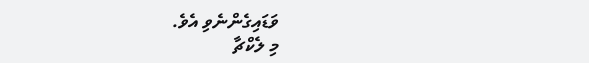ވަޑައިގެންނެވި އެވެ.
މި ލެކްޗާ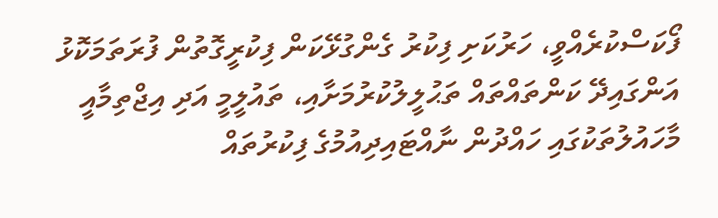ފޯކަސްކުރެއްވީ، ހަރުކަށި ފިކުރު ގެންގުޅޭކަން ފިކުރީގޮތުން ފުރަތަމަކޮޅު އަންގައިދޭ ކަންތައްތައް ތަޙުލީލުކުރުމަށާއި، ތައުލީމީ އަދި އިޖްތިމާއީ މާހައުލުތަކުގައި ހައްދުން ނާއްޓައިދިއުމުގެ ފިކުރުތައް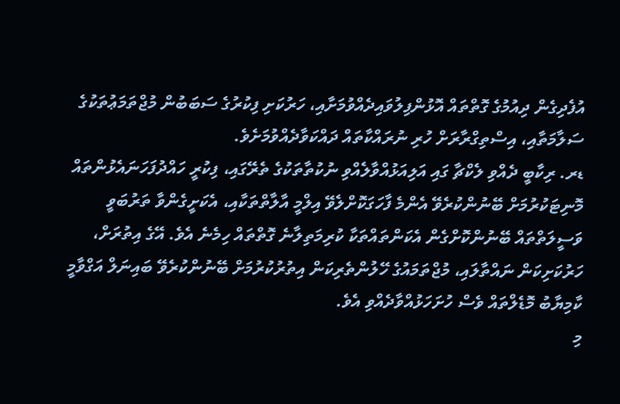އުފެދިގެން ދިއުމުގެ ގޮތްތައް އޮޅުންފިލުވައިދެއްވުމަށާއި، ހަރުކަށި ފިކުރުގެ ސަބަބުން މުޖްތަމަޢުތަކުގެ ސަލާމަތާއި، އިސްތިގްރާރަށް ހުރި ނުރައްކާތައް ދައްކަވާދެއްވުމަށެވެ.
ޑރ. ރިކާބީ ދެއްވި ލެކްޗާ ގައި އަލިއަޅުއްވާލެއްވި ނުކުތާތަކުގެ ތެރޭގައި، ފިކުރީ ހައްދުފަހަނައެޅުންތައް މޮނިޓަކުރުމަށް ބޭނުންކުރެވޭ އެންމެ ފާހަގަކޮށްލެވޭ އިލްމީ އާލާތްތަކާއި، އެކަށީގެންވާ ތަރުބަވީ ވަސީލަތްތައް ބޭނުންކޮށްގެން އެކަންތައްތަކާ ކުރިމަތިލާނެ ގޮތްތައް ހިމެނެ އެވެ. އޭގެ އިތުރަށް، ހަރުކަށިކަން ނައްތާލައި، މުޖްތަމައުގެ ހޭލުންތެރިކަން އިތުރުކުރުމަށް ބޭނުންކުރެވޭ ބައިނަލް އަގްވާމީ ކާމިޔާބު މޮޑެލްތައް ވެސް ހުށަހަޅުއްވާދެއްވި އެވެ.
މި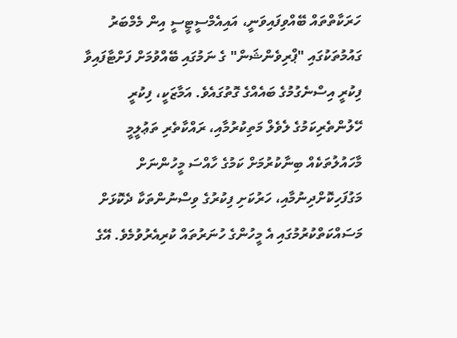ހަރަކާތްތައް ބޭއްވިފައިވަނީ، އައިއެމްސީޓީސީ އިން މެމްބަރު ގައުމުތަކުގައި "ޕްރިވެންޝަން" ގެ ނަމުގައި ބޭއްވުމަށް ފަށްޓާފައިވާ ފިކުރީ އިސްނެގުމުގެ ބައެއްގެ ގޮތުގައެވެ. އަމާޒަކީ، ފިކުރީ ހޭލުންތެރިކަމުގެ ލެވެލް މަތިކުރުމާއި، ރައްކާތެރި ތަޢުލީމީ މާހައުލުތަކެއް ބިނާކުރުމަށް ކަމުގެ ހާއްސަ މީހުންނަށް މަގުފަހިކޮށްދިނުމާއި، ހަރުކަށި ފިކުރުގެ ވިސްނުންތަކާ ދެކޮޅަށް މަސައްކަތްކުރުމުގައި އެ މީހުންގެ ހުނަރުތައް ކުރިއެރުވުމެވެ. އޭގެ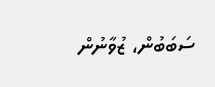ސަބަބުން، ޒުވާނުން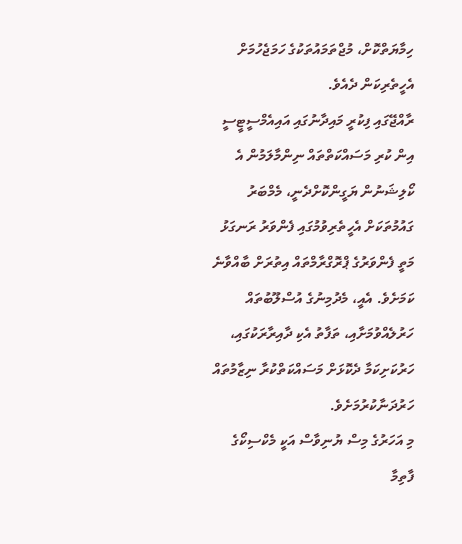ހިމާޔަތްކޮށް، މުޖްތަމައުތަކުގެ ހަމަޖެހުމަށް އެހީތެރިކަން ދެއެވެ.
ރާއްޖޭގައި ފިކުރީ މައިދާނުގައި އައިއެމްސީޓީސީ އިން ކުރި މަސައްކަތްތައް ނިންމާލަމުން އެ ކޯލިޝަނުން ޔަގީންކޮށްދެނީ، މެމްބަރު ގައުމުތަކަށް އެހީތެރިވުމުގައި ފެންވަރު ރަނގަޅު މަތީ ފެންވަރުގެ ޕްރޮގްރާމްތައް އިތުރަށް ބާއްވާނެ ކަމަށެވެ. އެއީ، މެދުމިނުގެ އުސްލޫބުތައް ހަރުލެއްވުމަށާއި، ތަފާތު އެކި ދާއިރާރަކުގައި، ހަރުކަށިކަމާ ދެކޮޅަށް މަސައްކަތްކުރާ ނިޒާމުތައް ހަރުދަނާކުރުމަށެވެ.
މި އަހަރުގެ މިސް ޔުނިވާސް އަކީ މެކްސިކޯގެ ފާތިމާ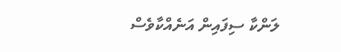ލަންކާ ސިފައިން އަނެއްކާވެސް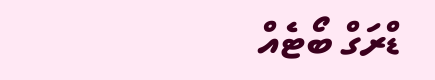ޑްރަގް ބޯޓެއް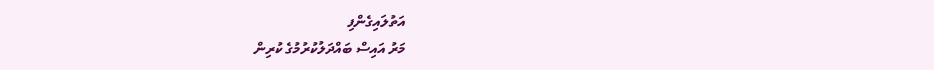އަތުލައިގެންފި
މަރު އައިސް ބައްދަލުކުރުމުގެ ކުރިން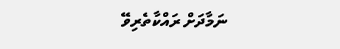ނަމާދަށް ރައްކާތެރިވޭ